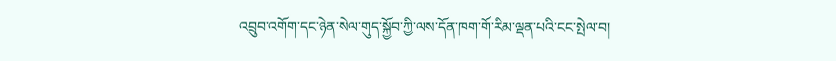འབྲུབ་འགོག་དང་ཉེན་སེལ་གུད་སྐྱོབ་ཀྱི་ལས་དོན་ཁག་གོ་རིམ་ལྡན་པའི་ངང་སྤེལ་བ།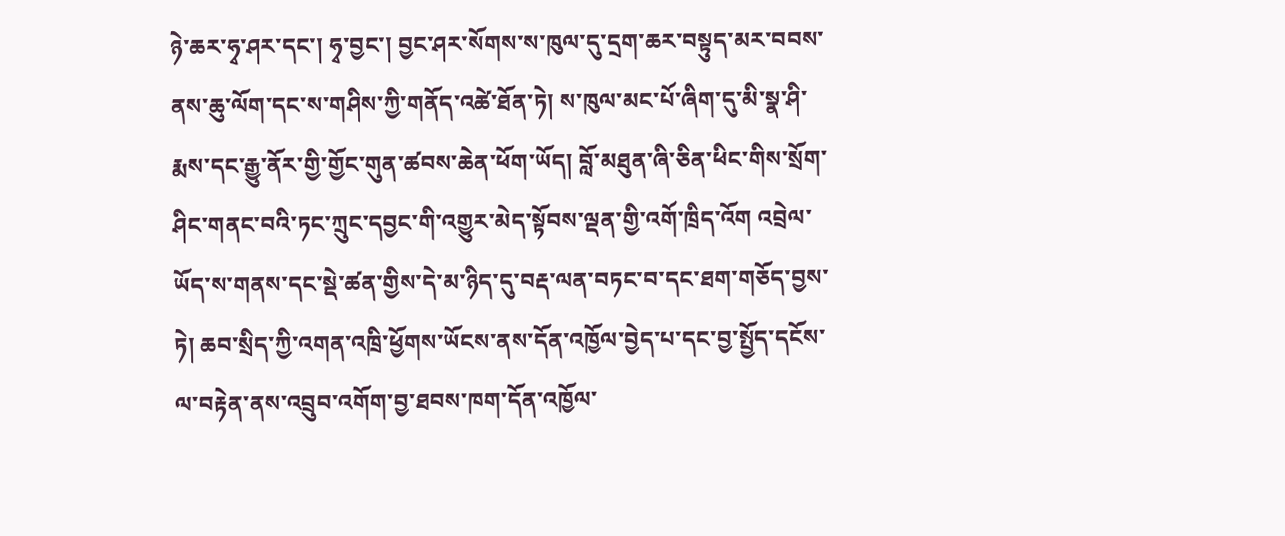ཉེ་ཆར་ཧྭ་ཤར་དང་། ཧྭ་བྱང་། བྱང་ཤར་སོགས་ས་ཁུལ་དུ་དྲག་ཆར་བསྟུད་མར་བབས་ནས་ཆུ་ལོག་དང་ས་གཤིས་ཀྱི་གནོད་འཚེ་ཐོན་ཏེ། ས་ཁུལ་མང་པོ་ཞིག་དུ་མི་སྣ་ཤི་རྨས་དང་རྒྱུ་ནོར་གྱི་གྱོང་གུན་ཚབས་ཆེན་ཕོག་ཡོད། བློ་མཐུན་ཞི་ཅིན་ཕིང་གིས་སྲོག་ཤིང་གནང་བའི་ཏང་ཀྲུང་དབྱང་གི་འགྱུར་མེད་སྟོབས་ལྡན་གྱི་འགོ་ཁྲིད་འོག འབྲེལ་ཡོད་ས་གནས་དང་སྡེ་ཚན་གྱིས་དེ་མ་ཉིད་དུ་བརྡ་ལན་བཏང་བ་དང་ཐག་གཅོད་བྱས་ཏེ། ཆབ་སྲིད་ཀྱི་འགན་འཁྲི་ཕྱོགས་ཡོངས་ནས་དོན་འཁྱོལ་བྱེད་པ་དང་བྱ་སྤྱོད་དངོས་ལ་བརྟེན་ནས་འབྲུབ་འགོག་བྱ་ཐབས་ཁག་དོན་འཁྱོལ་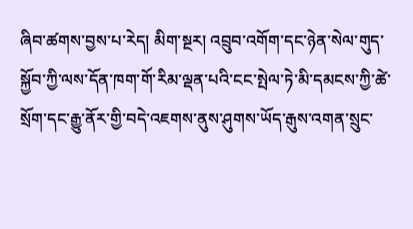ཞིབ་ཚགས་བྱས་པ་རེད། མིག་སྔར། འབྲུབ་འགོག་དང་ཉེན་སེལ་གུད་སྐྱོབ་ཀྱི་ལས་དོན་ཁག་གོ་རིམ་ལྡན་པའི་ངང་སྤེལ་ཏེ་མི་དམངས་ཀྱི་ཚེ་སྲོག་དང་རྒྱུ་ནོར་གྱི་བདེ་འཇགས་ནུས་ཤུགས་ཡོད་རྒུས་འགན་སྲུང་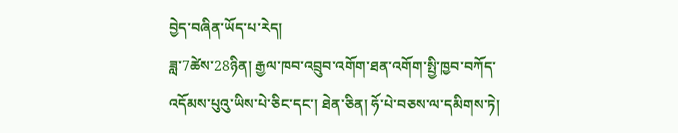བྱེད་བཞིན་ཡོད་པ་རེད།
ཟླ་7ཚེས་28ཉིན། རྒྱལ་ཁབ་འབྲུབ་འགོག་ཐན་འགོག་སྤྱི་ཁྱབ་བཀོད་འདོམས་པུའུ་ཡིས་པེ་ཅིང་དང་། ཐེན་ཅིན། ཧོ་པེ་བཅས་ལ་དམིགས་ཏེ།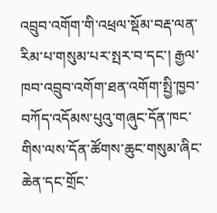འབྲུབ་འགོག་གི་འཕྲལ་སྡོམ་བརྡ་ལན་རིམ་པ་གསུམ་པར་སྤར་བ་དང་། རྒྱལ་ཁབ་འབྲུབ་འགོག་ཐན་འགོག་སྤྱི་ཁྱབ་བཀོད་འདོམས་པུའུ་གཞུང་དོན་ཁང་གིས་ལས་དོན་ཚོགས་ཆུང་གསུམ་ཞིང་ཆེན་དང་གྲོང་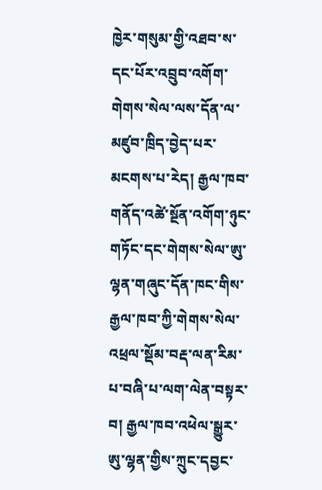ཁྱེར་གསུམ་གྱི་འཐབ་ས་དང་པོར་འབྲུབ་འགོག་གེགས་སེལ་ལས་དོན་ལ་མཛུབ་ཁྲིད་བྱེད་པར་མངགས་པ་རེད། རྒྱལ་ཁབ་གནོད་འཚེ་སྔོན་འགོག་ཉུང་གཏོང་དང་གེགས་སེལ་ཨུ་ལྷན་གཞུང་དོན་ཁང་གིས་རྒྱལ་ཁབ་ཀྱི་གེགས་སེལ་འཕྲལ་སྡོམ་བརྡ་ལན་རིམ་པ་བཞི་པ་ལག་ལེན་བསྟར་བ། རྒྱལ་ཁབ་འཕེལ་སྒྱུར་ཨུ་ལྷན་གྱིས་ཀྲུང་དབྱང་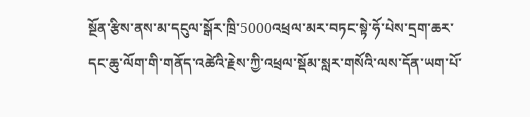སྔོན་རྩིས་ནས་མ་དངུལ་སྒོར་ཁྲི་5000འཕྲལ་མར་བཏང་སྟེ་ཧོ་པེས་དྲག་ཆར་དང་ཆུ་ལོག་གི་གནོད་འཚེའི་རྗེས་ཀྱི་འཕྲལ་སྡོམ་སླར་གསོའི་ལས་དོན་ཡག་པོ་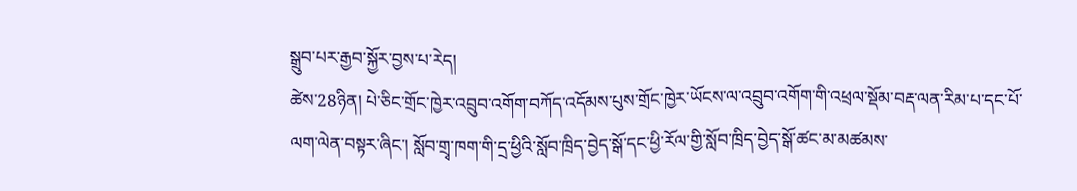སྒྲུབ་པར་རྒྱབ་སྐྱོར་བྱས་པ་རེད།
ཚེས་28ཉིན། པེ་ཅིང་གྲོང་ཁྱེར་འབྲུབ་འགོག་བཀོད་འདོམས་པུས་གྲོང་ཁྱེར་ཡོངས་ལ་འབྲུབ་འགོག་གི་འཕྲལ་སྡོམ་བརྡ་ལན་རིམ་པ་དང་པོ་ལག་ལེན་བསྟར་ཞིང་། སློབ་གྲྭ་ཁག་གི་དྲ་ཕྱིའི་སློབ་ཁྲིད་བྱེད་སྒོ་དང་ཕྱི་རོལ་གྱི་སློབ་ཁྲིད་བྱེད་སྒོ་ཚང་མ་མཚམས་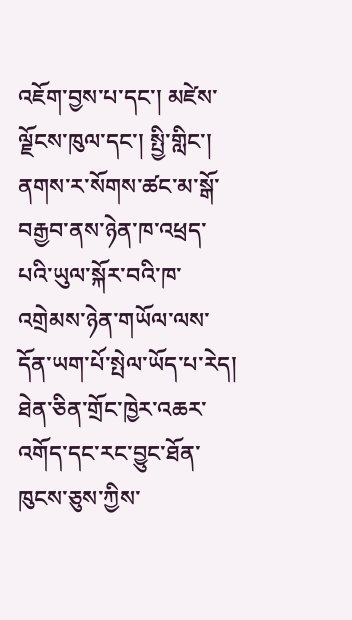འཇོག་བྱས་པ་དང་། མཛེས་ལྗོངས་ཁུལ་དང་། སྤྱི་གླིང་། ནགས་ར་སོགས་ཚང་མ་སྒོ་བརྒྱབ་ནས་ཉེན་ཁ་འཕྲད་པའི་ཡུལ་སྐོར་བའི་ཁ་འགྲེམས་ཉེན་གཡོལ་ལས་དོན་ཡག་པོ་སྤེལ་ཡོད་པ་རེད། ཐེན་ཅིན་གྲོང་ཁྱེར་འཆར་འགོད་དང་རང་བྱུང་ཐོན་ཁུངས་ཅུས་ཀྱིས་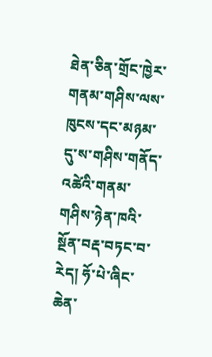ཐེན་ཅིན་གྲོང་ཁྱེར་གནམ་གཤིས་ལས་ཁུངས་དང་མཉམ་དུ་ས་གཤིས་གནོད་འཚེའི་གནམ་གཤིས་ཉེན་ཁའི་སྔོན་བརྡ་བཏང་བ་རེད། ཧོ་པེ་ཞིང་ཆེན་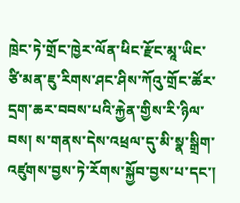ཁྲེང་ཏེ་གྲོང་ཁྱེར་ལོན་ཕིང་རྫོང་མཱ་ཡིང་ཙི་མན་ཇུ་རིགས་ཤང་ཤིས་ཀོའུ་གྲོང་ཚོར་དྲག་ཆར་བབས་པའི་རྐྱེན་གྱིས་རི་ཉིལ་བས། ས་གནས་དེས་འཕྲལ་དུ་མི་སྣ་སྒྲིག་འཛུགས་བྱས་ཏེ་རོགས་སྐྱོབ་བྱས་པ་དང་།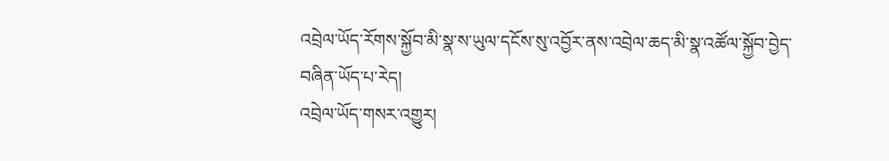འབྲེལ་ཡོད་རོགས་སྐྱོབ་མི་སྣ་ས་ཡུལ་དངོས་སུ་འབྱོར་ནས་འབྲེལ་ཆད་མི་སྣ་འཚོལ་སྐྱོབ་བྱེད་བཞིན་ཡོད་པ་རེད།
འབྲེལ་ཡོད་གསར་འགྱུར།